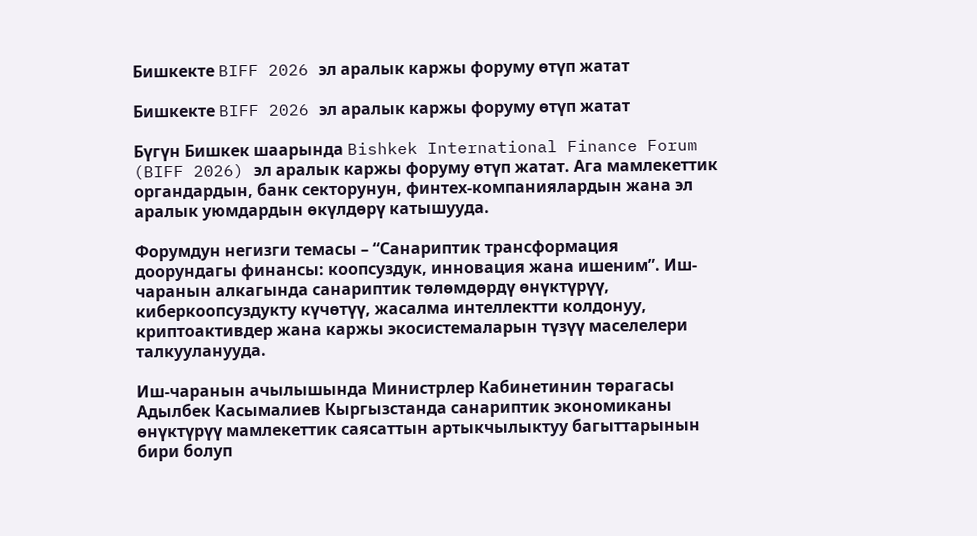Бишкекте BIFF 2026 эл аралык каржы форуму өтүп жатат

Бишкекте BIFF 2026 эл аралык каржы форуму өтүп жатат

Бүгүн Бишкек шаарында Bishkek International Finance Forum (BIFF 2026) эл аралык каржы форуму өтүп жатат. Ага мамлекеттик органдардын, банк секторунун, финтех-компаниялардын жана эл аралык уюмдардын өкүлдөрү катышууда.

Форумдун негизги темасы – “Санариптик трансформация доорундагы финансы: коопсуздук, инновация жана ишеним”. Иш-чаранын алкагында санариптик төлөмдөрдү өнүктүрүү, киберкоопсуздукту күчөтүү, жасалма интеллектти колдонуу, криптоактивдер жана каржы экосистемаларын түзүү маселелери талкууланууда.

Иш-чаранын ачылышында Министрлер Кабинетинин төрагасы Адылбек Касымалиев Кыргызстанда санариптик экономиканы өнүктүрүү мамлекеттик саясаттын артыкчылыктуу багыттарынын бири болуп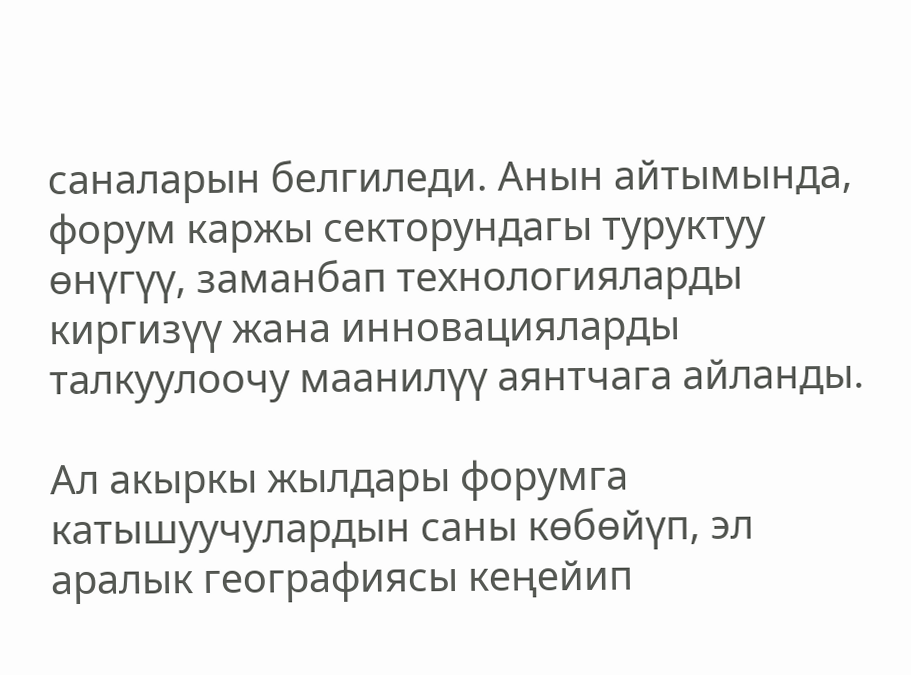саналарын белгиледи. Анын айтымында, форум каржы секторундагы туруктуу өнүгүү, заманбап технологияларды киргизүү жана инновацияларды талкуулоочу маанилүү аянтчага айланды.

Ал акыркы жылдары форумга катышуучулардын саны көбөйүп, эл аралык географиясы кеңейип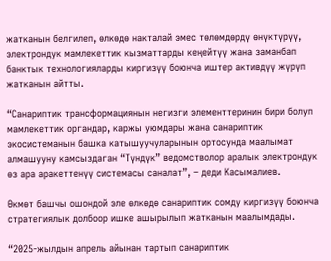жатканын белгилеп, өлкөдө накталай эмес төлөмдөрдү өнүктүрүү, электрондук мамлекеттик кызматтарды кеңейтүү жана заманбап банктык технологияларды киргизүү боюнча иштер активдүү жүрүп жатканын айтты.

“Санариптик трансформациянын негизги элементтеринин бири болуп мамлекеттик органдар, каржы уюмдары жана санариптик экосистеманын башка катышуучуларынын ортосунда маалымат алмашууну камсыздаган “Түндүк” ведомстволор аралык электрондук өз ара аракеттенүү системасы саналат”, – деди Касымалиев.

Өкмөт башчы ошондой эле өлкөдө санариптик сомду киргизүү боюнча стратегиялык долбоор ишке ашырылып жатканын маалымдады.

“2025-жылдын апрель айынан тартып санариптик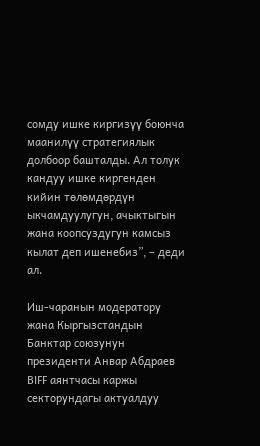сомду ишке киргизүү боюнча маанилүү стратегиялык долбоор башталды. Ал толук кандуу ишке киргенден кийин төлөмдөрдүн ыкчамдуулугун, ачыктыгын жана коопсуздугун камсыз кылат деп ишенебиз”, – деди ал.

Иш-чаранын модератору жана Кыргызстандын Банктар союзунун президенти Анвар Абдраев BIFF аянтчасы каржы секторундагы актуалдуу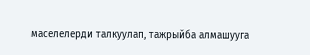маселелерди талкуулап, тажрыйба алмашууга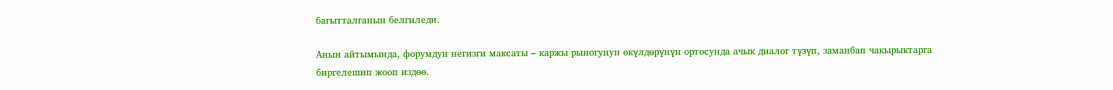багытталганын белгиледи.

Анын айтымында, форумдун негизги максаты – каржы рыногунун өкүлдөрүнүн ортосунда ачык диалог түзүп, заманбап чакырыктарга биргелешип жооп издөө.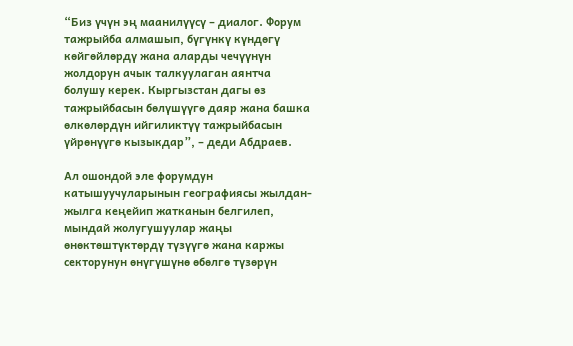“Биз үчүн эң маанилүүсү – диалог. Форум тажрыйба алмашып, бүгүнкү күндөгү көйгөйлөрдү жана аларды чечүүнүн жолдорун ачык талкуулаган аянтча болушу керек. Кыргызстан дагы өз тажрыйбасын бөлүшүүгө даяр жана башка өлкөлөрдүн ийгиликтүү тажрыйбасын үйрөнүүгө кызыкдар”, – деди Абдраев.

Ал ошондой эле форумдун катышуучуларынын географиясы жылдан-жылга кеңейип жатканын белгилеп, мындай жолугушуулар жаңы өнөктөштүктөрдү түзүүгө жана каржы секторунун өнүгүшүнө өбөлгө түзөрүн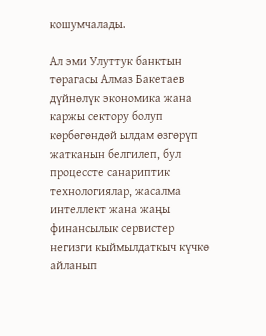кошумчалады.

Ал эми Улуттук банктын төрагасы Алмаз Бакетаев дүйнөлүк экономика жана каржы сектору болуп көрбөгөндөй ылдам өзгөрүп жатканын белгилеп, бул процессте санариптик технологиялар, жасалма интеллект жана жаңы финансылык сервистер негизги кыймылдаткыч күчкө айланып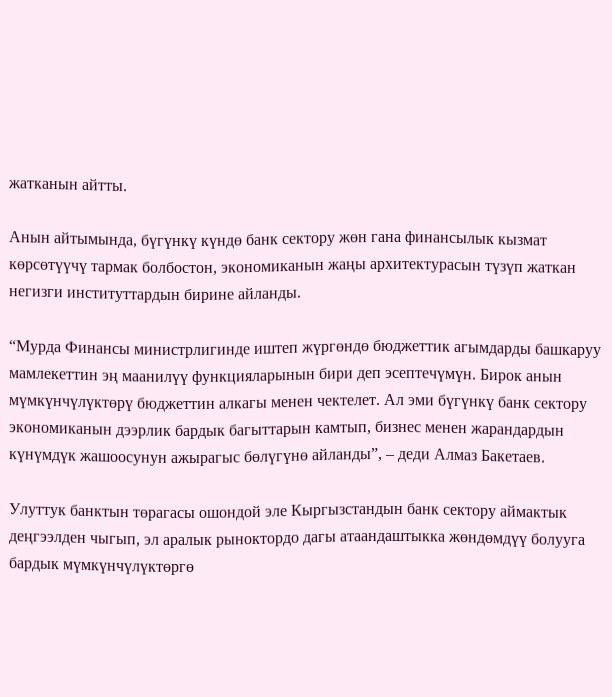жатканын айтты.

Анын айтымында, бүгүнкү күндө банк сектору жөн гана финансылык кызмат көрсөтүүчү тармак болбостон, экономиканын жаңы архитектурасын түзүп жаткан негизги институттардын бирине айланды.

“Мурда Финансы министрлигинде иштеп жүргөндө бюджеттик агымдарды башкаруу мамлекеттин эң маанилүү функцияларынын бири деп эсептечүмүн. Бирок анын мүмкүнчүлүктөрү бюджеттин алкагы менен чектелет. Ал эми бүгүнкү банк сектору экономиканын дээрлик бардык багыттарын камтып, бизнес менен жарандардын күнүмдүк жашоосунун ажырагыс бөлүгүнө айланды”, – деди Алмаз Бакетаев.

Улуттук банктын төрагасы ошондой эле Кыргызстандын банк сектору аймактык деңгээлден чыгып, эл аралык рыноктордо дагы атаандаштыкка жөндөмдүү болууга бардык мүмкүнчүлүктөргө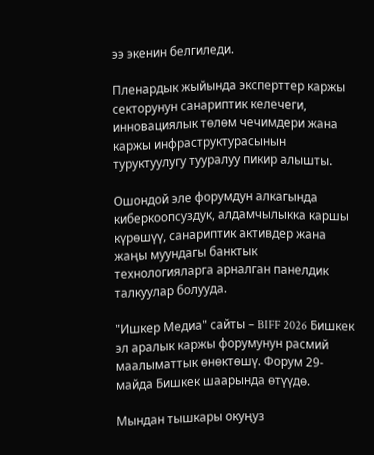ээ экенин белгиледи.

Пленардык жыйында эксперттер каржы секторунун санариптик келечеги, инновациялык төлөм чечимдери жана каржы инфраструктурасынын туруктуулугу тууралуу пикир алышты.

Ошондой эле форумдун алкагында киберкоопсуздук, алдамчылыкка каршы күрөшүү, санариптик активдер жана жаңы муундагы банктык технологияларга арналган панелдик талкуулар болууда.

"Ишкер Медиа" сайты – BIFF 2026 Бишкек эл аралык каржы форумунун расмий маалыматтык өнөктөшү. Форум 29-майда Бишкек шаарында өтүүдө.

Мындан тышкары окуңуз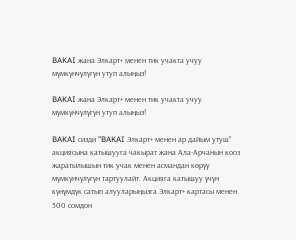BAKAI жана Элкарт+ менен тик учакта учуу мүмкүнчүлүгүн утуп алыңыз!

BAKAI жана Элкарт+ менен тик учакта учуу мүмкүнчүлүгүн утуп алыңыз!

BAKAI сизди "BAKAI Элкарт+ менен ар дайым утуш" акциясына катышууга чакырат жана Ала-Арчанын кооз жаратылышын тик учак менен асмандан көрүү мүмкүнчүлүгүн тартуулайт. Акцияга катышуу үчүн күнүмдүк сатып алууларыңызга Элкарт+ картасы менен 500 сомдон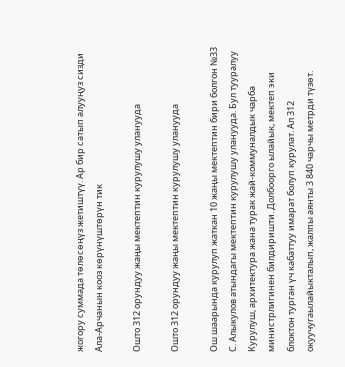жогору суммада төлөсөңүз жетиштүү. Ар бир сатып алууңуз сизди Ала-Арчанын кооз көрүнүштөрүн тик

Ошто 312 орундуу жаңы мектептин курулушу уланууда

Ошто 312 орундуу жаңы мектептин курулушу уланууда

Ош шаарында курулуп жаткан 10 жаңы мектептин бири болгон №33 С. Алыкулов атындагы мектептин курулушу уланууда. Бул тууралуу Курулуш, архитектура жана турак жай-коммуналдык чарба министрлигинен билдиришти. Долбоорго ылайык, мектеп эки блоктон турган үч кабаттуу имарат болуп курулат. Ал 312 окуучугаылайыкталып, жалпы аянты 3 840 чарчы метрди түзөт.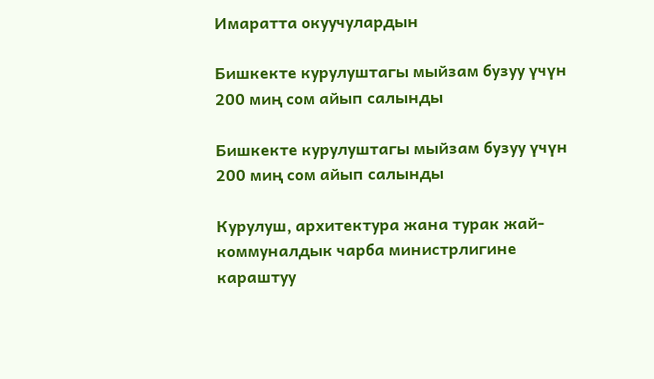Имаратта окуучулардын

Бишкекте курулуштагы мыйзам бузуу үчүн 200 миң сом айып салынды

Бишкекте курулуштагы мыйзам бузуу үчүн 200 миң сом айып салынды

Курулуш, архитектура жана турак жай-коммуналдык чарба министрлигине караштуу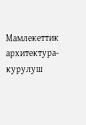Мамлекеттик архитектура-курулуш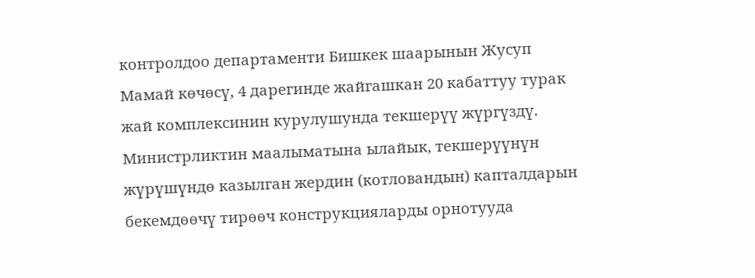контролдоо департаменти Бишкек шаарынын Жусуп Мамай көчөсү, 4 дарегинде жайгашкан 20 кабаттуу турак жай комплексинин курулушунда текшерүү жүргүздү. Министрликтин маалыматына ылайык, текшерүүнүн жүрүшүндө казылган жердин (котловандын) капталдарын бекемдөөчү тирөөч конструкцияларды орнотууда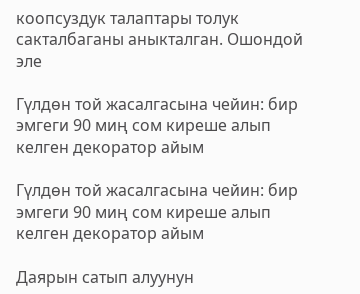коопсуздук талаптары толук сакталбаганы аныкталган. Ошондой эле

Гүлдөн той жасалгасына чейин: бир эмгеги 90 миң сом киреше алып келген декоратор айым

Гүлдөн той жасалгасына чейин: бир эмгеги 90 миң сом киреше алып келген декоратор айым

Даярын сатып алуунун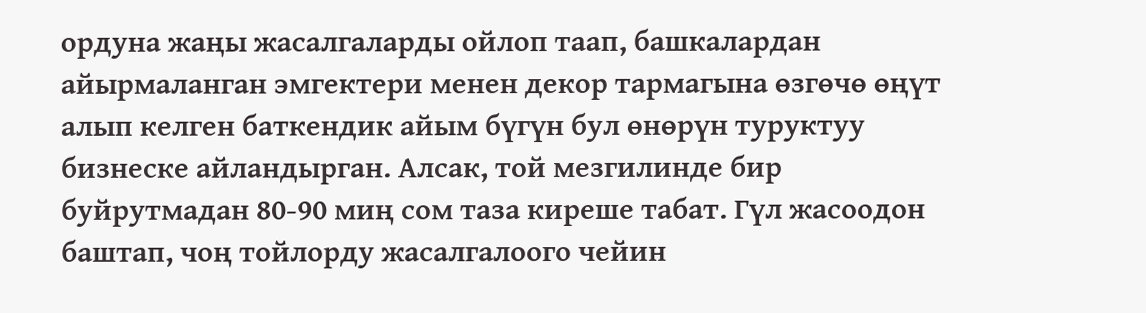ордуна жаңы жасалгаларды ойлоп таап, башкалардан айырмаланган эмгектери менен декор тармагына өзгөчө өңүт алып келген баткендик айым бүгүн бул өнөрүн туруктуу бизнеске айландырган. Алсак, той мезгилинде бир буйрутмадан 80-90 миң сом таза киреше табат. Гүл жасоодон баштап, чоң тойлорду жасалгалоого чейин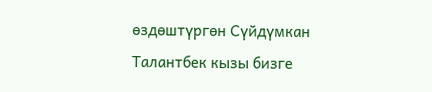өздөштүргөн Сүйдүмкан Талантбек кызы бизге